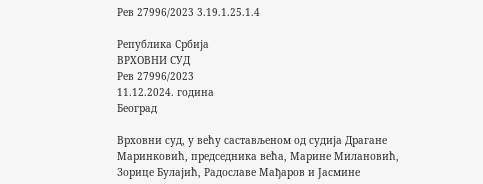Рев 27996/2023 3.19.1.25.1.4

Република Србија
ВРХОВНИ СУД
Рев 27996/2023
11.12.2024. година
Београд

Врховни суд, у већу састављеном од судија Драгане Маринковић, председника већа, Марине Милановић, Зорице Булајић, Радославе Мађаров и Јасмине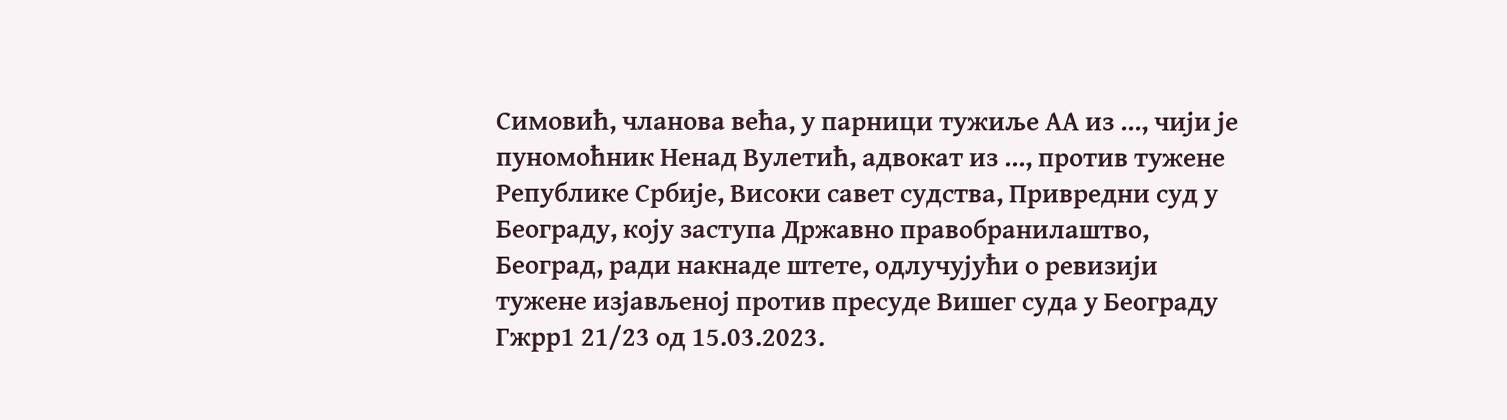Симовић, чланова већа, у парници тужиље АА из ..., чији је пуномоћник Ненад Вулетић, адвокат из ..., против тужене Републике Србије, Високи савет судства, Привредни суд у Београду, коју заступа Државно правобранилаштво, Београд, ради накнаде штете, одлучујући о ревизији тужене изјављеној против пресуде Вишег суда у Београду Гжрр1 21/23 од 15.03.2023.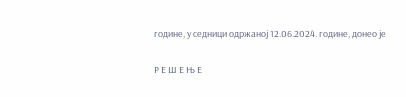године, у седници одржаној 12.06.2024. године, донео јe

Р Е Ш Е Њ Е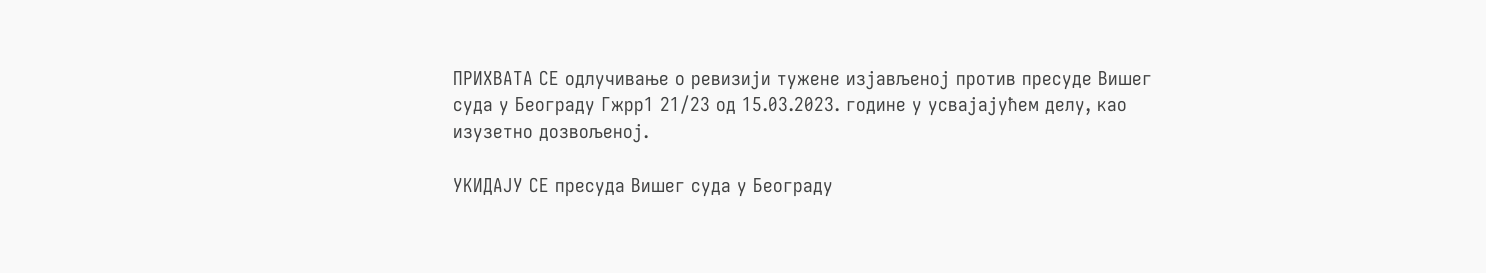ПРИХВАТА СЕ одлучивање о ревизији тужене изјављеној против пресуде Вишег суда у Београду Гжрр1 21/23 од 15.03.2023. године у усвајајућем делу, као изузетно дозвољеној.

УКИДАЈУ СЕ пресуда Вишег суда у Београду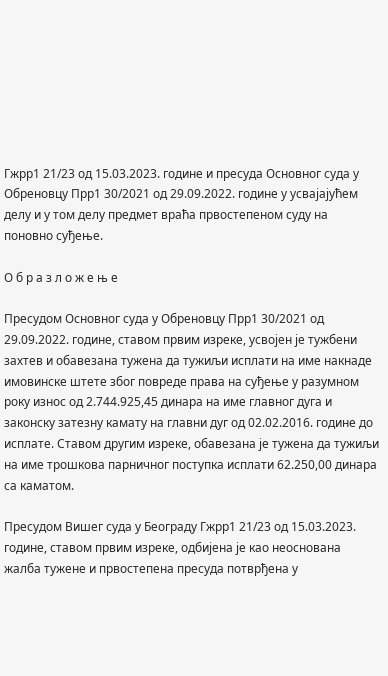Гжрр1 21/23 од 15.03.2023. године и пресуда Основног суда у Обреновцу Прр1 30/2021 од 29.09.2022. године у усвајајућем делу и у том делу предмет враћа првостепеном суду на поновно суђење.

О б р а з л о ж е њ е

Пресудом Основног суда у Обреновцу Прр1 30/2021 од 29.09.2022. године, ставом првим изреке, усвојен је тужбени захтев и обавезана тужена да тужиљи исплати на име накнаде имовинске штете због повреде права на суђење у разумном року износ од 2.744.925,45 динара на име главног дуга и законску затезну камату на главни дуг од 02.02.2016. године до исплате. Ставом другим изреке, обавезана је тужена да тужиљи на име трошкова парничног поступка исплати 62.250,00 динара са каматом.

Пресудом Вишег суда у Београду Гжрр1 21/23 од 15.03.2023. године, ставом првим изреке, одбијена је као неоснована жалба тужене и првостепена пресуда потврђена у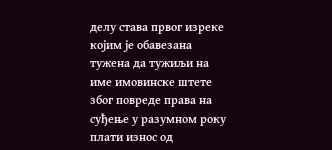делу става првог изреке којим је обавезана тужена да тужиљи на име имовинске штете због повреде права на суђење у разумном року плати износ од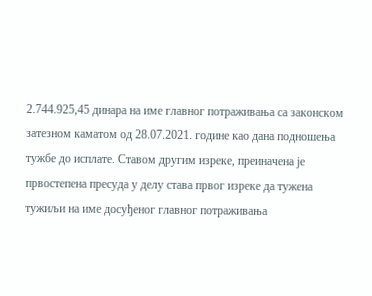2.744.925,45 динара на име главног потраживања са законском затезном каматом од 28.07.2021. године као дана подношења тужбе до исплате. Ставом другим изреке, преиначена је првостепена пресуда у делу става првог изреке да тужена тужиљи на име досуђеног главног потраживања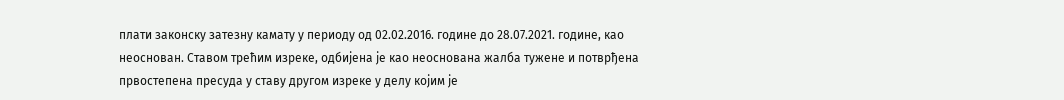плати законску затезну камату у периоду од 02.02.2016. године до 28.07.2021. године, као неоснован. Ставом трећим изреке, одбијена је као неоснована жалба тужене и потврђена првостепена пресуда у ставу другом изреке у делу којим је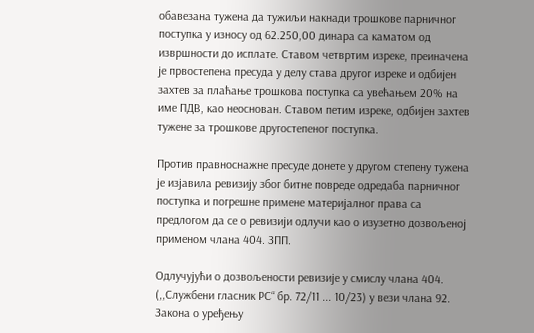обавезана тужена да тужиљи накнади трошкове парничног поступка у износу од 62.250,00 динара са каматом од извршности до исплате. Ставом четвртим изреке, преиначена је првостепена пресуда у делу става другог изреке и одбијен захтев за плаћање трошкова поступка са увећањем 20% на име ПДВ, као неоснован. Ставом петим изреке, одбијен захтев тужене за трошкове другостепеног поступка.

Против правноснажне пресуде донете у другом степену тужена је изјавила ревизију због битне повреде одредаба парничног поступка и погрешне примене материјалног права са предлогом да се о ревизији одлучи као о изузетно дозвољеној применом члана 404. ЗПП.

Одлучујући о дозвољености ревизије у смислу члана 404. (,,Службени гласник РС“ бр. 72/11 ... 10/23) у вези члана 92. Закона о уређењу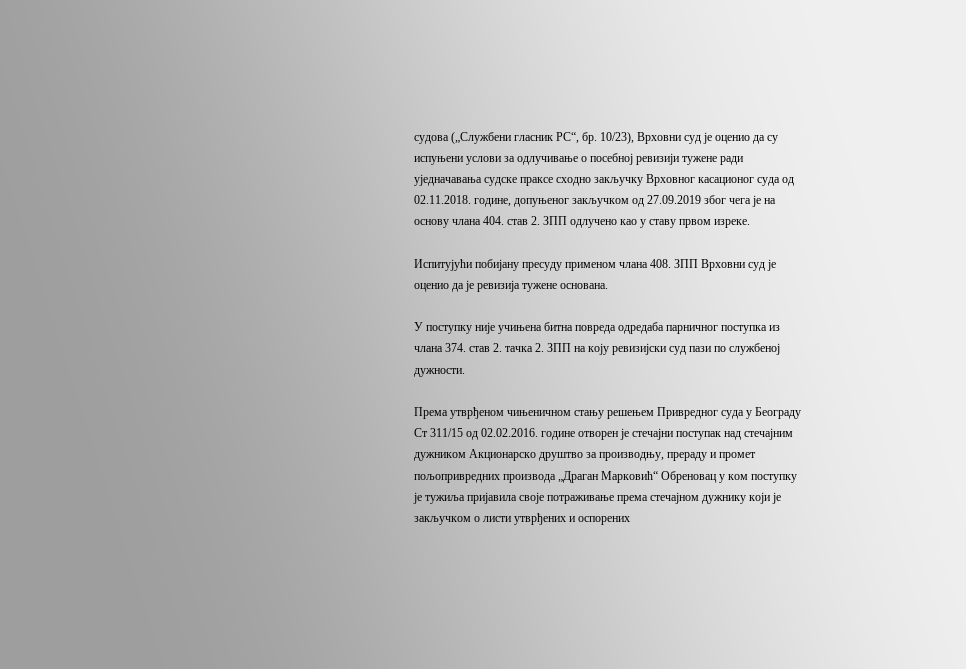судова („Службени гласник РС“, бр. 10/23), Врховни суд је оценио да су испуњени услови за одлучивање о посебној ревизији тужене ради уједначавања судске праксе сходно закључку Врховног касационог суда од 02.11.2018. године, допуњеног закључком од 27.09.2019 због чега је на основу члана 404. став 2. ЗПП одлучено као у ставу првом изреке.

Испитујући побијану пресуду применом члана 408. ЗПП Врховни суд је оценио да је ревизија тужене основана.

У поступку није учињена битна повреда одредаба парничног поступка из члана 374. став 2. тачка 2. ЗПП на коју ревизијски суд пази по службеној дужности.

Према утврђеном чињеничном стању решењем Привредног суда у Београду Ст 311/15 од 02.02.2016. године отворен је стечајни поступак над стечајним дужником Акционарско друштво за производњу, прераду и промет пољопривредних производа „Драган Марковић“ Обреновац у ком поступку је тужиља пријавила своје потраживање према стечајном дужнику који је закључком о листи утврђених и оспорених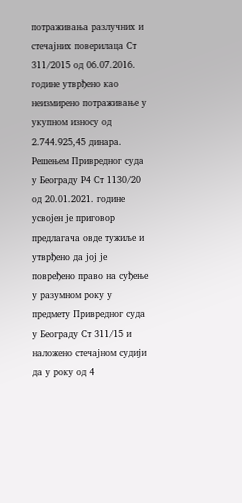потраживања разлучних и стечајних поверилаца Ст 311/2015 од 06.07.2016. године утврђено као неизмирено потраживање у укупном износу од 2.744.925,45 динара. Решењем Привредног суда у Београду Р4 Ст 1130/20 од 20.01.2021. године усвојен је приговор предлагача овде тужиље и утврђено да јој је повређено право на суђење у разумном року у предмету Привредног суда у Београду Ст 311/15 и наложено стечајном судији да у року од 4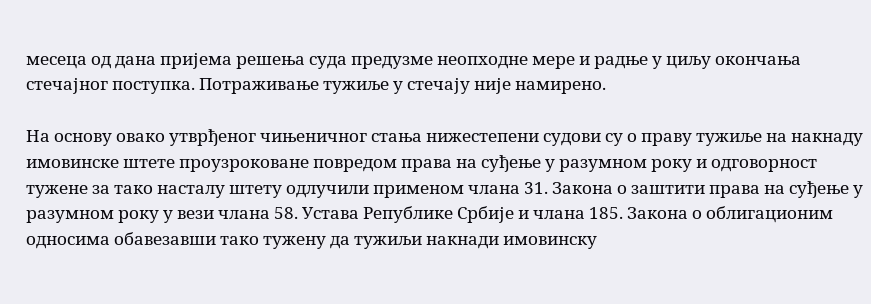месеца од дана пријема решења суда предузме неопходне мере и радње у циљу окончања стечајног поступка. Потраживање тужиље у стечају није намирено.

На основу овако утврђеног чињеничног стања нижестепени судови су о праву тужиље на накнаду имовинске штете проузроковане повредом права на суђење у разумном року и одговорност тужене за тако насталу штету одлучили применом члана 31. Закона о заштити права на суђење у разумном року у вези члана 58. Устава Републике Србије и члана 185. Закона о облигационим односима обавезавши тако тужену да тужиљи накнади имовинску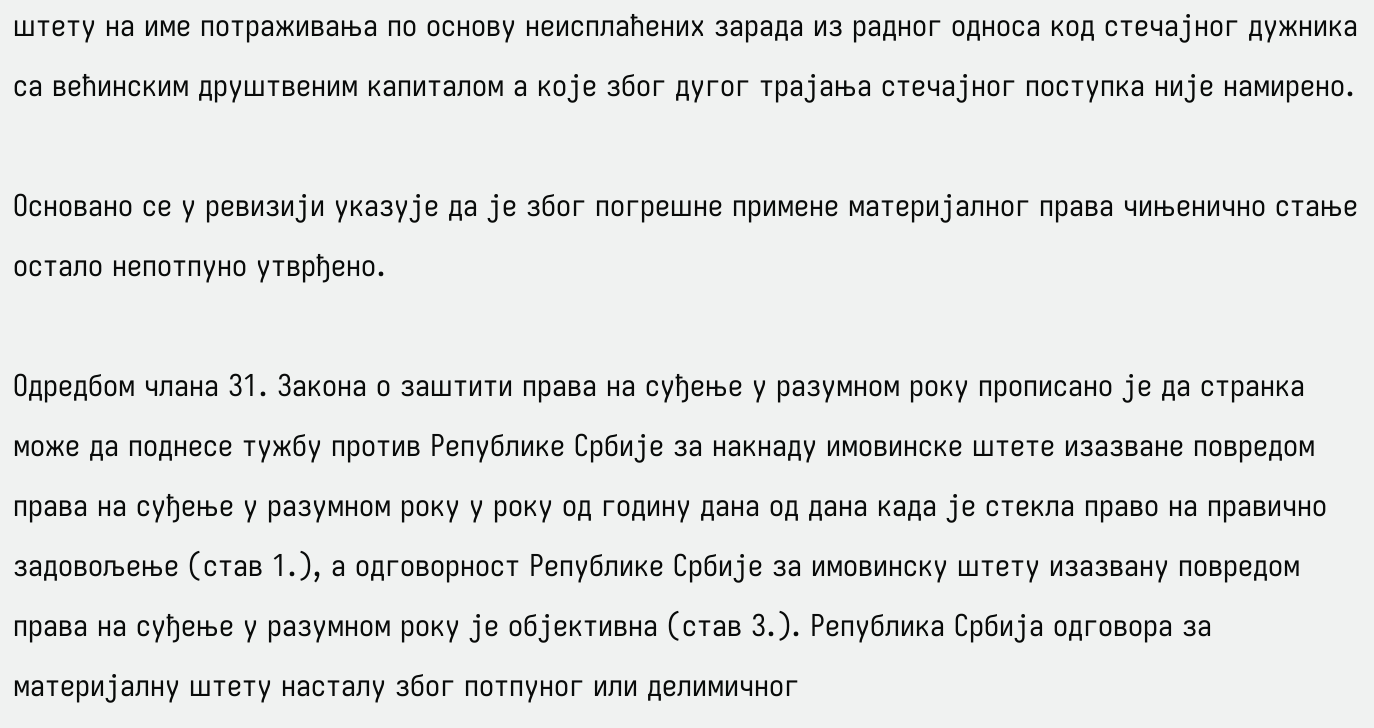штету на име потраживања по основу неисплаћених зарада из радног односа код стечајног дужника са већинским друштвеним капиталом а које због дугог трајања стечајног поступка није намирено.

Основано се у ревизији указује да је због погрешне примене материјалног права чињенично стање остало непотпуно утврђено.

Одредбом члана 31. Закона о заштити права на суђење у разумном року прописано је да странка може да поднесе тужбу против Републике Србије за накнаду имовинске штете изазване повредом права на суђење у разумном року у року од годину дана од дана када је стекла право на правично задовољење (став 1.), а одговорност Републике Србије за имовинску штету изазвану повредом права на суђење у разумном року је објективна (став 3.). Република Србија одговора за материјалну штету насталу због потпуног или делимичног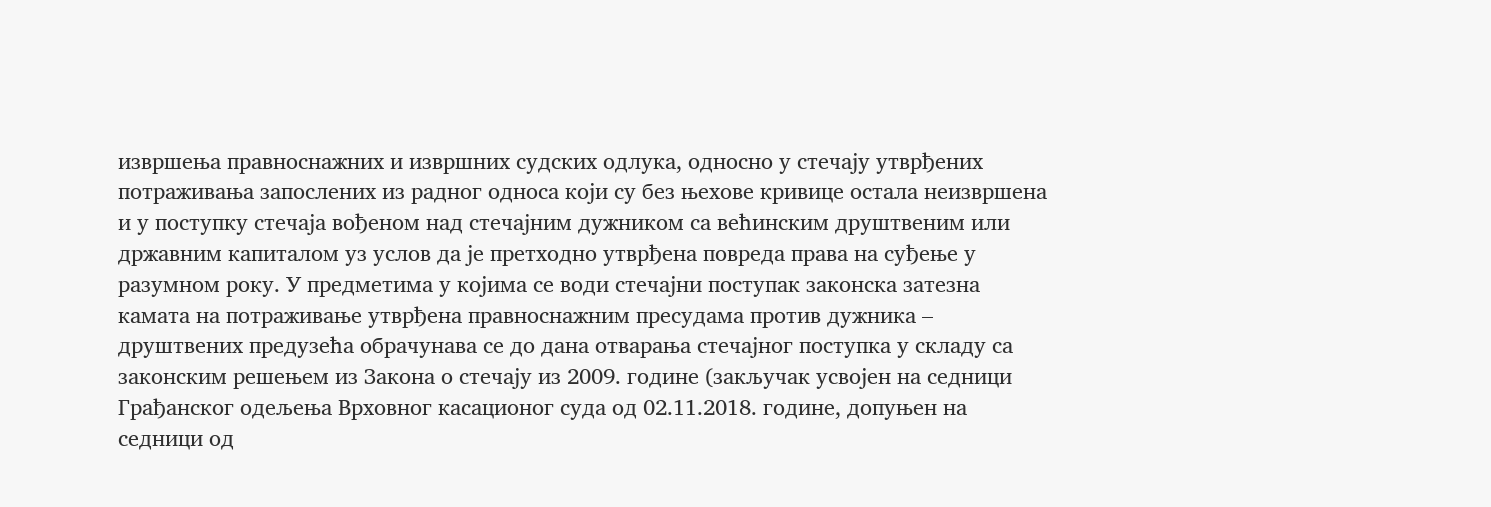извршења правноснажних и извршних судских одлука, односно у стечају утврђених потраживања запослених из радног односа који су без њехове кривице остала неизвршена и у поступку стечаја вођеном над стечајним дужником са већинским друштвеним или државним капиталом уз услов да је претходно утврђена повреда права на суђење у разумном року. У предметима у којима се води стечајни поступак законска затезна камата на потраживање утврђена правноснажним пресудама против дужника – друштвених предузећа обрачунава се до дана отварања стечајног поступка у складу са законским решењем из Закона о стечају из 2009. године (закључак усвојен на седници Грађанског одељења Врховног касационог суда од 02.11.2018. године, допуњен на седници од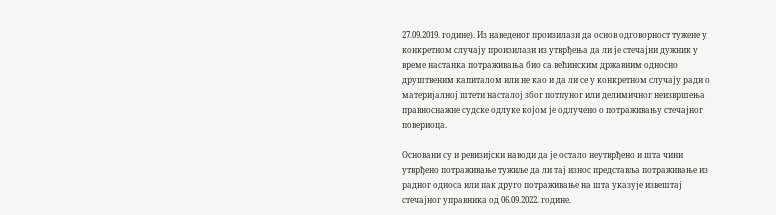27.09.2019. године). Из наведеног произилази да основ одговорност тужене у конкретном случају произилази из утврђења да ли је стечајни дужник у време настанка потраживања био са већинским државним односно друштвеним капиталом или не као и да ли се у конкретном случају ради о материјалној штети насталој због потпуног или делимичног неизвршења правноснажне судске одлуке којом је одлучено о потраживању стечајног повериоца.

Основани су и ревизијски наводи да је остало неутврђено и шта чини утврђено потраживање тужиље да ли тај износ представља потраживање из радног односа или пак друго потраживање на шта указује извештај стечајног управника од 06.09.2022. године.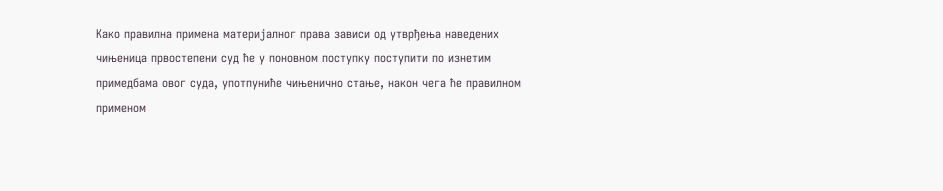Како правилна примена материјалног права зависи од утврђења наведених чињеница првостепени суд ће у поновном поступку поступити по изнетим примедбама овог суда, употпуниће чињенично стање, након чега ће правилном применом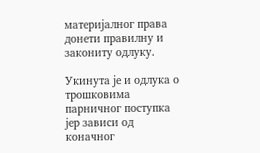материјалног права донети правилну и закониту одлуку.

Укинута је и одлука о трошковима парничног поступка јер зависи од коначног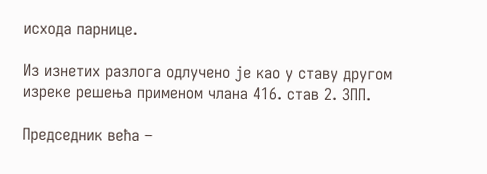исхода парнице.

Из изнетих разлога одлучено је као у ставу другом изреке решења применом члана 416. став 2. ЗПП.

Председник већа –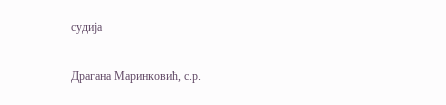судија

Драгана Маринковић, с.р.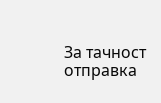За тачност отправка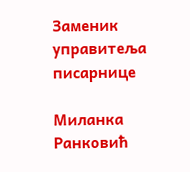Заменик управитеља писарнице

Миланка Ранковић